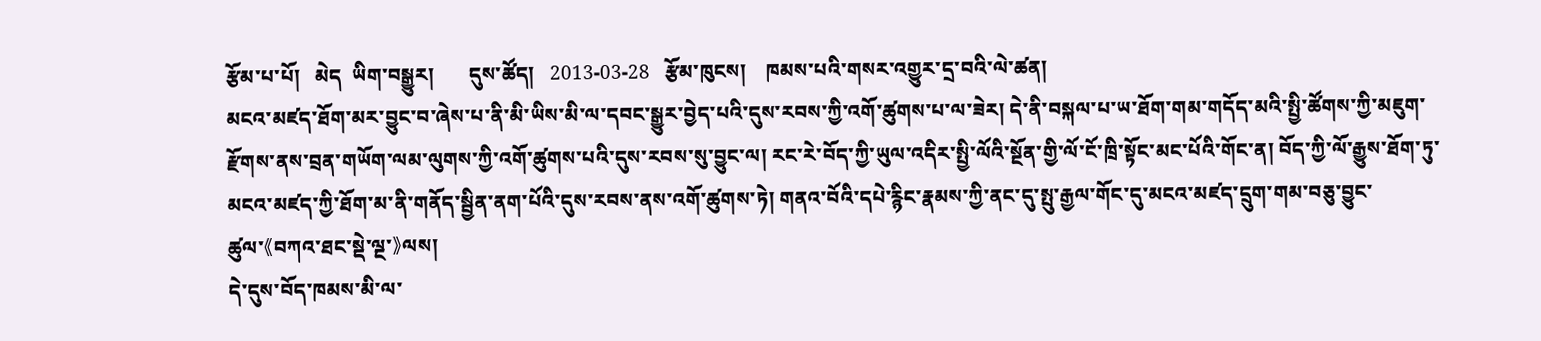རྩོམ་པ་པོ།   མེད  ཡིག་བསྒྱུར།       དུས་ཚོད།   2013-03-28   རྩོམ་ཁུངས།    ཁམས་པའི་གསར་འགྱུར་དྲ་བའི་ལེ་ཚན།
མངའ་མཛད་ཐོག་མར་བྱུང་བ་ཞེས་པ་ནི་མི་ཡིས་མི་ལ་དབང་སྒྱུར་བྱེད་པའི་དུས་རབས་ཀྱི་འགོ་ཚུགས་པ་ལ་ཟེར། དེ་ནི་བསྐལ་པ་ཡ་ཐོག་གམ་གདོད་མའི་སྤྱི་ཚོགས་ཀྱི་མཇུག་རྫོགས་ནས་བྲན་གཡོག་ལམ་ལུགས་ཀྱི་འགོ་ཚུགས་པའི་དུས་རབས་སུ་བྱུང་ལ། རང་རེ་བོད་ཀྱི་ཡུལ་འདིར་སྤྱི་ལོའི་སྔོན་གྱི་ལོ་ངོ་ཁྲི་སྟོང་མང་པོའི་གོང་ན། བོད་ཀྱི་ལོ་རྒྱུས་ཐོག་ཏུ་མངའ་མཛད་ཀྱི་ཐོག་མ་ནི་གནོད་སྦྱིན་ནག་པོའི་དུས་རབས་ནས་འགོ་ཚུགས་ཏེ། གནའ་བོའི་དཔེ་རྙིང་རྣམས་ཀྱི་ནང་དུ་སྤུ་རྒྱལ་གོང་དུ་མངའ་མཛད་དྲུག་གམ་བཅུ་བྱུང་ཚུལ་《བཀའ་ཐང་སྡེ་ལྔ་》ལས།
དེ་དུས་བོད་ཁམས་མི་ལ་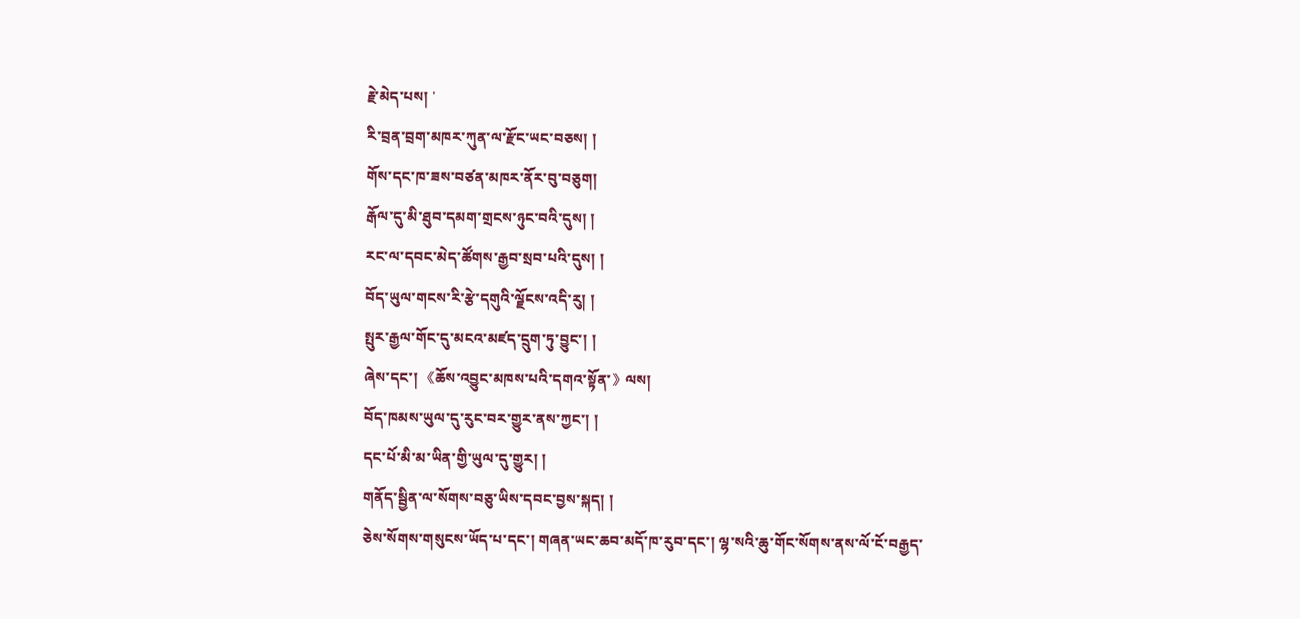རྗེ་མེད་པས། '
རི་བྲན་བྲག་མཁར་ཀུན་ལ་རྫོང་ཡང་བཅས། །
གོས་དང་ཁ་ཟས་བཙན་མཁར་ནོར་བུ་བཅུག།
རྒོལ་དུ་མི་ཐུབ་དམག་གྲངས་ཉུང་བའི་དུས། །
རང་ལ་དབང་མེད་ཚོགས་རྒྱབ་སྲབ་པའི་དུས། །
བོད་ཡུལ་གངས་རི་རྩེ་དགུའི་ལྗོངས་འདི་རུ། །
སྤུར་རྒྱལ་གོང་དུ་མངའ་མཛད་དྲུག་ཏུ་བྱུང་། །
ཞེས་དང་། 《ཆོས་འབྱུང་མཁས་པའི་དགའ་སྟོན་》ལས།
བོད་ཁམས་ཡུལ་དུ་རུང་བར་གྱུར་ནས་ཀྱང་། །
དང་པོ་མི་མ་ཡིན་གྱི་ཡུལ་དུ་གྱུར། །
གནོད་སྦྱིན་ལ་སོགས་བཅུ་ཡིས་དབང་བྱས་སྐད། །
ཅེས་སོགས་གསུངས་ཡོད་པ་དང་། གཞན་ཡང་ཆབ་མདོ་ཁ་རུབ་དང་། ལྷ་སའི་ཆུ་གོང་སོགས་ནས་ལོ་ངོ་བརྒྱད་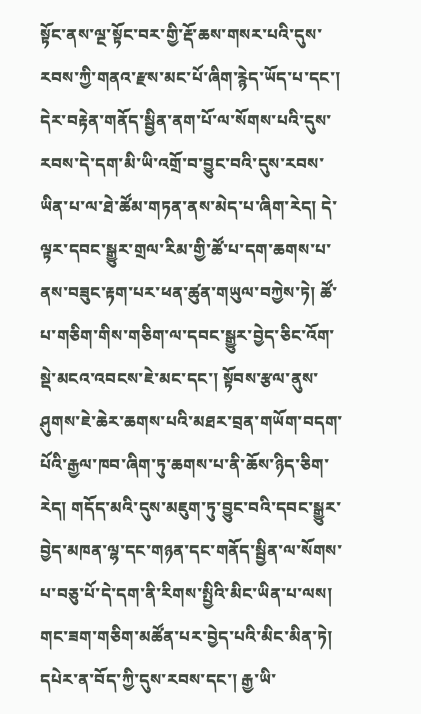སྟོང་ནས་ལྔ་སྟོང་བར་གྱི་རྡོ་ཆས་གསར་པའི་དུས་རབས་ཀྱི་གནའ་རྫས་མང་པོ་ཞིག་རྙེད་ཡོད་པ་དང་། དེར་བརྟེན་གནོད་སྦྱིན་ནག་པོ་ལ་སོགས་པའི་དུས་རབས་དེ་དག་མི་ཡི་འགྲོ་བ་བྱུང་བའི་དུས་རབས་ཡིན་པ་ལ་ཐེ་ཚོམ་གཏན་ནས་མེད་པ་ཞིག་རེད། དེ་ལྟར་དབང་སྒྱུར་གྲལ་རིམ་གྱི་ཚོ་པ་དག་ཆགས་པ་ནས་བཟུང་རྟག་པར་ཕན་ཚུན་གཡུལ་བཀྱེས་ཏེ། ཚོ་པ་གཅིག་གིས་གཅིག་ལ་དབང་སྒྱུར་བྱེད་ཅིང་འོག་སྡེ་མངའ་འབངས་ཇེ་མང་དང་། སྟོབས་རྩལ་ནུས་ཤུགས་ཇེ་ཆེར་ཆགས་པའི་མཐར་བྲན་གཡོག་བདག་པོའི་རྒྱལ་ཁབ་ཞིག་ཏུ་ཆགས་པ་ནི་ཆོས་ཉིད་ཅིག་རེད། གདོད་མའི་དུས་མཇུག་ཏུ་བྱུང་བའི་དབང་སྒྱུར་བྱེད་མཁན་ལྷ་དང་གཉན་དང་གནོད་སྦྱིན་ལ་སོགས་པ་བཅུ་པོ་དེ་དག་ནི་རིགས་སྤྱིའི་མིང་ཡིན་པ་ལས། གང་ཟག་གཅིག་མཚོན་པར་བྱེད་པའི་མིང་མིན་ཏེ། དཔེར་ན་བོད་ཀྱི་དུས་རབས་དང་། རྒྱ་ཡི་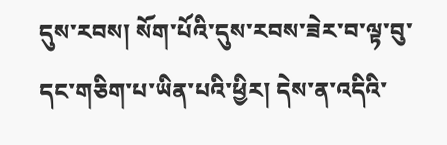དུས་རབས། སོག་པོའི་དུས་རབས་ཟེར་བ་ལྟ་བུ་དང་གཅིག་པ་ཡིན་པའི་ཕྱིར། དེས་ན་འདིའི་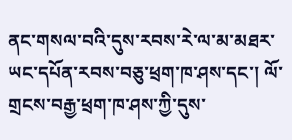ནང་གསལ་བའི་དུས་རབས་རེ་ལ་མ་མཐར་ཡང་དཔོན་རབས་བཅུ་ཕྲག་ཁ་ཤས་དང་། ལོ་གྲངས་བརྒྱ་ཕྲག་ཁ་ཤས་ཀྱི་དུས་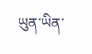ཡུན་ཡིན་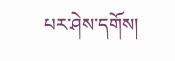པར་ཤེས་དགོས།